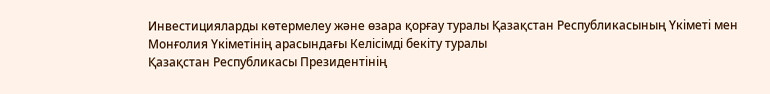Инвестицияларды көтермелеу және өзара қорғау туралы Қазақстан Республикасының Үкiметi мен Монғолия Үкiметiнiң арасындағы Келiсiмдi бекiту туралы
Қазақстан Республикасы Президентiнiң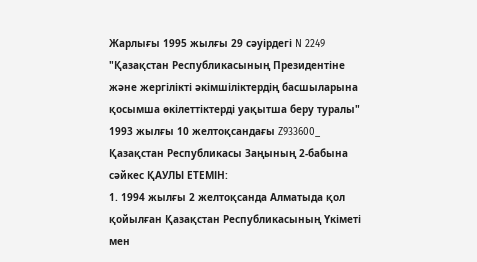Жарлығы 1995 жылғы 29 сәуірдегі N 2249
"Қазақстан Республикасының Президентіне және жергілікті әкімшіліктердің басшыларына қосымша өкілеттіктерді уақытша беру туралы" 1993 жылғы 10 желтоқсандағы Z933600_ Қазақстан Республикасы Заңының 2-бабына сәйкес ҚАУЛЫ ЕТЕМІН:
1. 1994 жылғы 2 желтоқсанда Алматыда қол қойылған Қазақстан Республикасының Үкіметі мен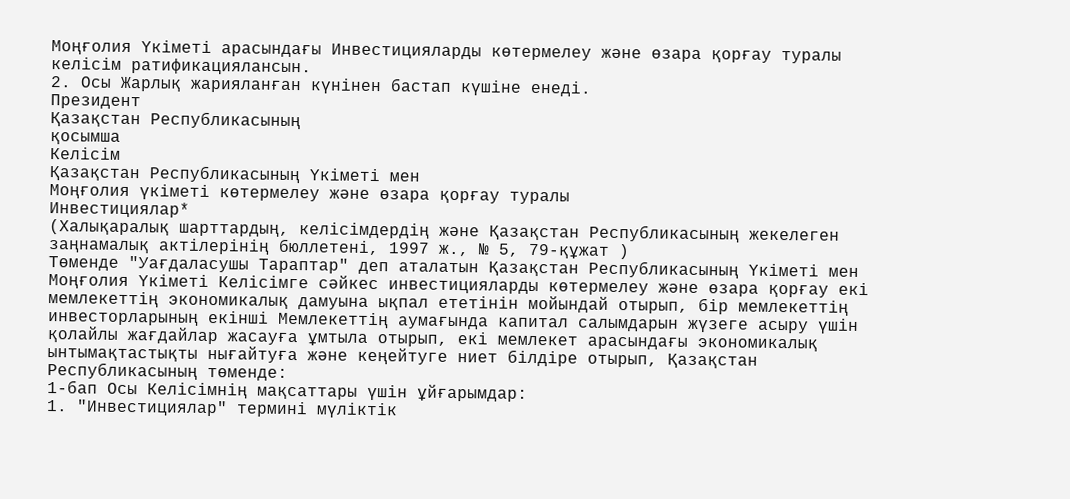Моңғолия Үкіметі арасындағы Инвестицияларды көтермелеу және өзара қорғау туралы келісім ратификациялансын.
2. Осы Жарлық жарияланған күнінен бастап күшіне енеді.
Президент
Қазақстан Республикасының
қосымша
Келісім
Қазақстан Республикасының Үкіметі мен
Моңғолия үкіметі көтермелеу және өзара қорғау туралы
Инвестициялар*
(Халықаралық шарттардың, келісімдердің және Қазақстан Республикасының жекелеген заңнамалық актілерінің бюллетені, 1997 ж., № 5, 79-құжат )
Төменде "Уағдаласушы Тараптар" деп аталатын Қазақстан Республикасының Үкіметі мен Моңғолия Үкіметі Келісімге сәйкес инвестицияларды көтермелеу және өзара қорғау екі мемлекеттің экономикалық дамуына ықпал ететінін мойындай отырып, бір мемлекеттің инвесторларының екінші Мемлекеттің аумағында капитал салымдарын жүзеге асыру үшін қолайлы жағдайлар жасауға ұмтыла отырып, екі мемлекет арасындағы экономикалық ынтымақтастықты нығайтуға және кеңейтуге ниет білдіре отырып, Қазақстан Республикасының төменде:
1-бап Осы Келісімнің мақсаттары үшін ұйғарымдар:
1. "Инвестициялар" термині мүліктік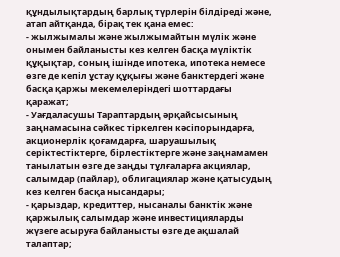құндылықтардың барлық түрлерін білдіреді және, атап айтқанда, бірақ тек қана емес:
- жылжымалы және жылжымайтын мүлік және онымен байланысты кез келген басқа мүліктік құқықтар, соның ішінде ипотека, ипотека немесе өзге де кепіл ұстау құқығы және банктердегі және басқа қаржы мекемелеріндегі шоттардағы қаражат;
- Уағдаласушы Тараптардың әрқайсысының заңнамасына сәйкес тіркелген кәсіпорындарға, акционерлік қоғамдарға, шаруашылық серіктестіктерге, бірлестіктерге және заңнамамен танылатын өзге де заңды тұлғаларға акциялар, салымдар (пайлар), облигациялар және қатысудың кез келген басқа нысандары;
- қарыздар, кредиттер, нысаналы банктік және қаржылық салымдар және инвестицияларды жүзеге асыруға байланысты өзге де ақшалай талаптар;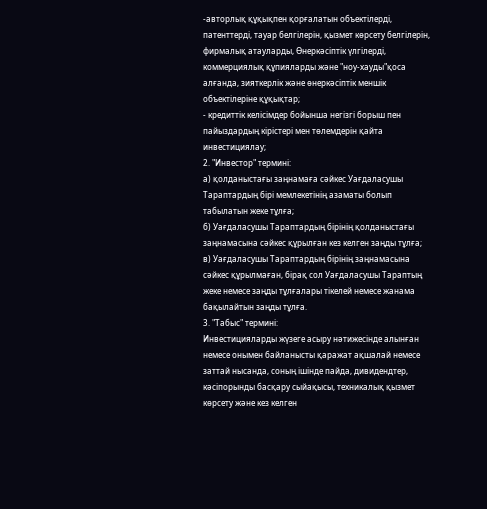-авторлық құқықпен қорғалатын объектілерді, патенттерді, тауар белгілерін, қызмет көрсету белгілерін, фирмалық атауларды, Өнеркәсіптік үлгілерді, коммерциялық құпияларды және "ноу-хауды"қоса алғанда, зияткерлік және өнеркәсіптік меншік объектілеріне құқықтар;
- кредиттік келісімдер бойынша негізгі борыш пен пайыздардың кірістері мен төлемдерін қайта инвестициялау;
2. "Инвестор" термині:
а) қолданыстағы заңнамаға сәйкес Уағдаласушы Тараптардың бірі мемлекетінің азаматы болып табылатын жеке тұлға;
б) Уағдаласушы Тараптардың бірінің қолданыстағы заңнамасына сәйкес құрылған кез келген заңды тұлға;
в) Уағдаласушы Тараптардың бірінің заңнамасына сәйкес құрылмаған, бірақ сол Уағдаласушы Тараптың жеке немесе заңды тұлғалары тікелей немесе жанама бақылайтын заңды тұлға.
3. "Табыс" термині:
Инвестицияларды жүзеге асыру нәтижесінде алынған немесе онымен байланысты қаражат ақшалай немесе заттай нысанда, соның ішінде пайда, дивидендтер, кәсіпорынды басқару сыйақысы, техникалық қызмет көрсету және кез келген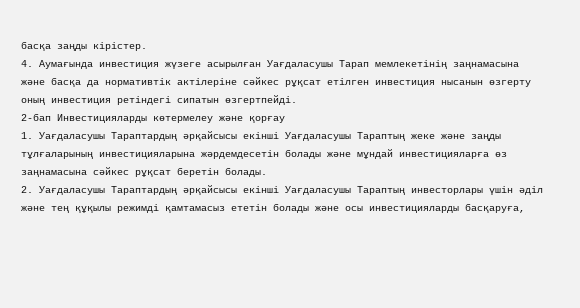басқа заңды кірістер.
4. Аумағында инвестиция жүзеге асырылған Уағдаласушы Тарап мемлекетінің заңнамасына және басқа да нормативтік актілеріне сәйкес рұқсат етілген инвестиция нысанын өзгерту оның инвестиция ретіндегі сипатын өзгертпейді.
2-бап Инвестицияларды көтермелеу және қорғау
1. Уағдаласушы Тараптардың әрқайсысы екінші Уағдаласушы Тараптың жеке және заңды тұлғаларының инвестицияларына жәрдемдесетін болады және мұндай инвестицияларға өз заңнамасына сәйкес рұқсат беретін болады.
2. Уағдаласушы Тараптардың әрқайсысы екінші Уағдаласушы Тараптың инвесторлары үшін әділ және тең құқылы режимді қамтамасыз ететін болады және осы инвестицияларды басқаруға,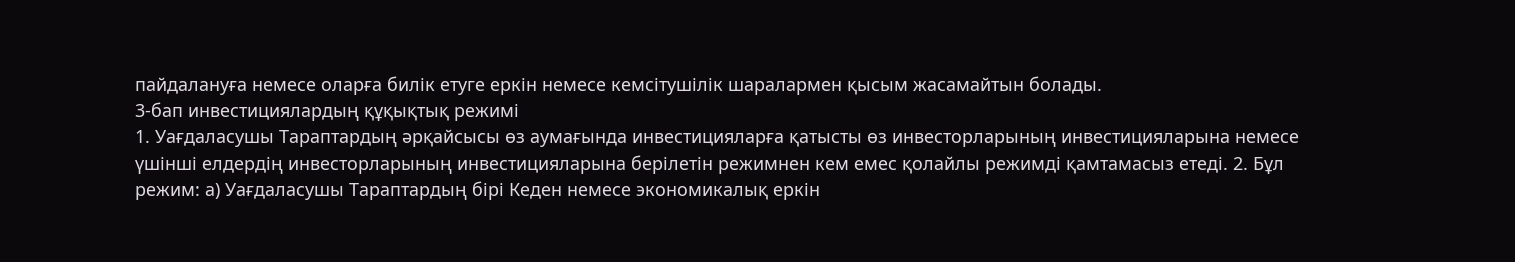пайдалануға немесе оларға билік етуге еркін немесе кемсітушілік шаралармен қысым жасамайтын болады.
3-бап инвестициялардың құқықтық режимі
1. Уағдаласушы Тараптардың әрқайсысы өз аумағында инвестицияларға қатысты өз инвесторларының инвестицияларына немесе үшінші елдердің инвесторларының инвестицияларына берілетін режимнен кем емес қолайлы режимді қамтамасыз етеді. 2. Бұл режим: а) Уағдаласушы Тараптардың бірі Кеден немесе экономикалық еркін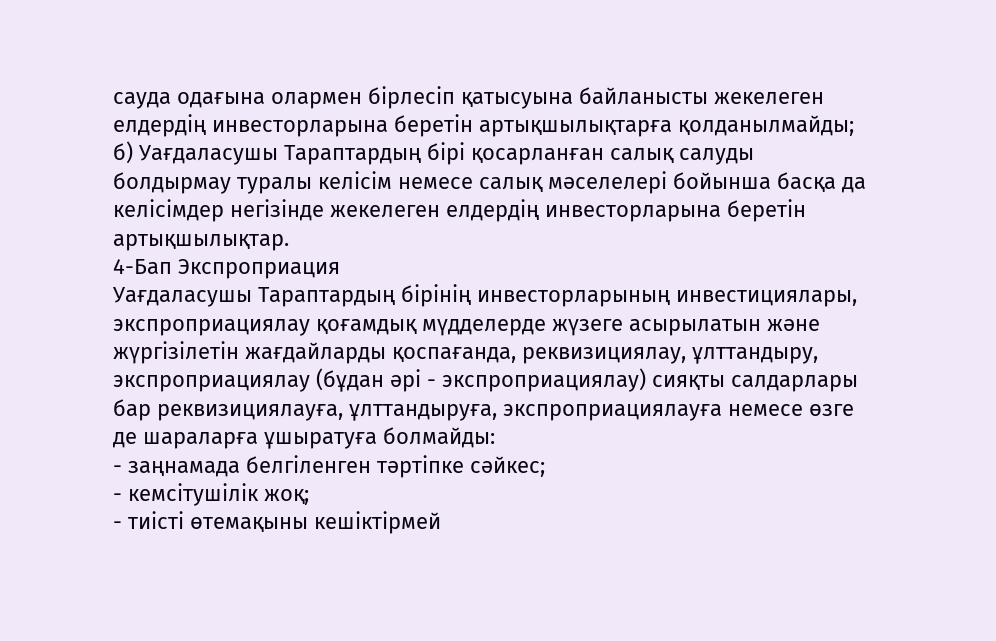сауда одағына олармен бірлесіп қатысуына байланысты жекелеген елдердің инвесторларына беретін артықшылықтарға қолданылмайды;
б) Уағдаласушы Тараптардың бірі қосарланған салық салуды болдырмау туралы келісім немесе салық мәселелері бойынша басқа да келісімдер негізінде жекелеген елдердің инвесторларына беретін артықшылықтар.
4-Бап Экспроприация
Уағдаласушы Тараптардың бірінің инвесторларының инвестициялары, экспроприациялау қоғамдық мүдделерде жүзеге асырылатын және жүргізілетін жағдайларды қоспағанда, реквизициялау, ұлттандыру, экспроприациялау (бұдан әрі - экспроприациялау) сияқты салдарлары бар реквизициялауға, ұлттандыруға, экспроприациялауға немесе өзге де шараларға ұшыратуға болмайды:
- заңнамада белгіленген тәртіпке сәйкес;
- кемсітушілік жоқ;
- тиісті өтемақыны кешіктірмей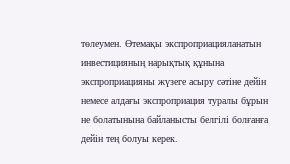төлеумен. Өтемақы экспроприацияланатын инвестицияның нарықтық құнына экспроприацияны жүзеге асыру сәтіне дейін немесе алдағы экспроприация туралы бұрын не болатынына байланысты белгілі болғанға дейін тең болуы керек.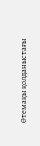Өтемақы қолданыстағы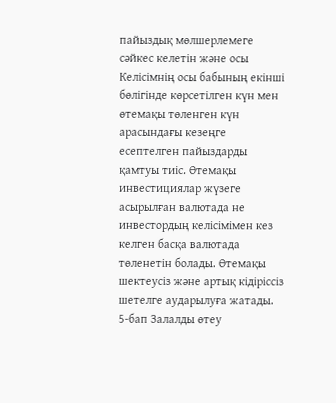пайыздық мөлшерлемеге сәйкес келетін және осы Келісімнің осы бабының екінші бөлігінде көрсетілген күн мен өтемақы төленген күн арасындағы кезеңге есептелген пайыздарды қамтуы тиіс. Өтемақы инвестициялар жүзеге асырылған валютада не инвестордың келісімімен кез келген басқа валютада төленетін болады. Өтемақы шектеусіз және артық кідіріссіз шетелге аударылуға жатады.
5-бап Залалды өтеу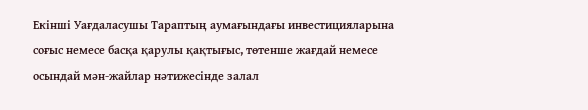Екінші Уағдаласушы Тараптың аумағындағы инвестицияларына соғыс немесе басқа қарулы қақтығыс, төтенше жағдай немесе осындай мән-жайлар нәтижесінде залал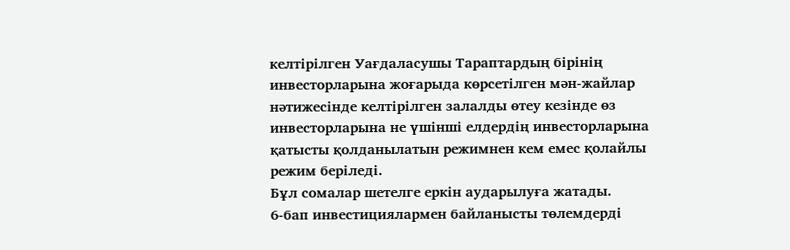келтірілген Уағдаласушы Тараптардың бірінің инвесторларына жоғарыда көрсетілген мән-жайлар нәтижесінде келтірілген залалды өтеу кезінде өз инвесторларына не үшінші елдердің инвесторларына қатысты қолданылатын режимнен кем емес қолайлы режим беріледі.
Бұл сомалар шетелге еркін аударылуға жатады.
6-бап инвестициялармен байланысты төлемдерді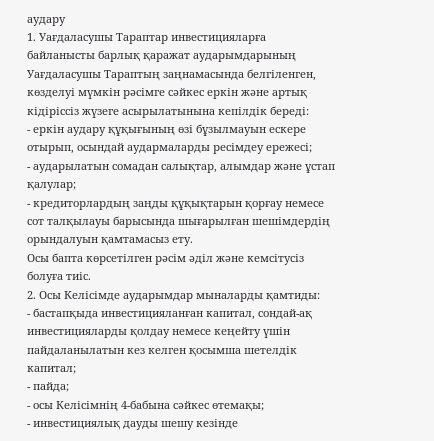аудару
1. Уағдаласушы Тараптар инвестицияларға байланысты барлық қаражат аударымдарының Уағдаласушы Тараптың заңнамасында белгіленген, көзделуі мүмкін рәсімге сәйкес еркін және артық кідіріссіз жүзеге асырылатынына кепілдік береді:
- еркін аудару құқығының өзі бұзылмауын ескере отырып, осындай аудармаларды ресімдеу ережесі;
- аударылатын сомадан салықтар, алымдар және ұстап қалулар;
- кредиторлардың заңды құқықтарын қорғау немесе сот талқылауы барысында шығарылған шешімдердің орындалуын қамтамасыз ету.
Осы бапта көрсетілген рәсім әділ және кемсітусіз болуға тиіс.
2. Осы Келісімде аударымдар мыналарды қамтиды:
- бастапқыда инвестицияланған капитал, сондай-ақ инвестицияларды қолдау немесе кеңейту үшін пайдаланылатын кез келген қосымша шетелдік капитал;
- пайда;
- осы Келісімнің 4-бабына сәйкес өтемақы;
- инвестициялық дауды шешу кезінде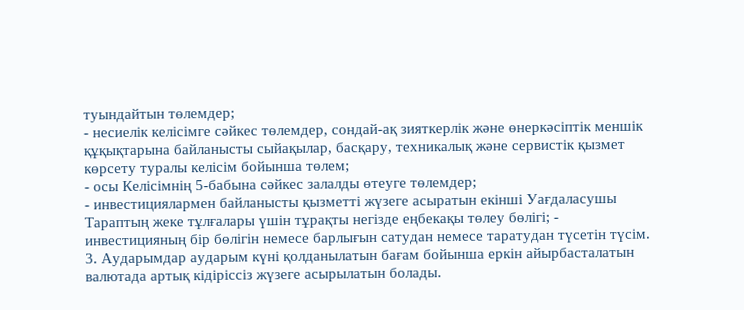туындайтын төлемдер;
- несиелік келісімге сәйкес төлемдер, сондай-ақ зияткерлік және өнеркәсіптік меншік құқықтарына байланысты сыйақылар, басқару, техникалық және сервистік қызмет көрсету туралы келісім бойынша төлем;
- осы Келісімнің 5-бабына сәйкес залалды өтеуге төлемдер;
- инвестициялармен байланысты қызметті жүзеге асыратын екінші Уағдаласушы Тараптың жеке тұлғалары үшін тұрақты негізде еңбекақы төлеу бөлігі; - инвестицияның бір бөлігін немесе барлығын сатудан немесе таратудан түсетін түсім.
3. Аударымдар аударым күні қолданылатын бағам бойынша еркін айырбасталатын валютада артық кідіріссіз жүзеге асырылатын болады.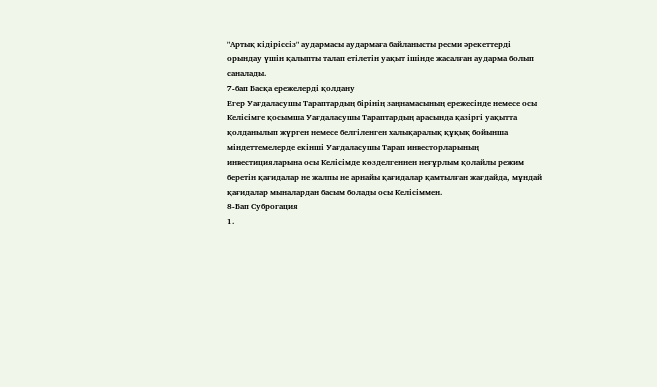"Артық кідіріссіз" аудармасы аудармаға байланысты ресми әрекеттерді орындау үшін қалыпты талап етілетін уақыт ішінде жасалған аударма болып саналады.
7-бап Басқа ережелерді қолдану
Егер Уағдаласушы Тараптардың бірінің заңнамасының ережесінде немесе осы Келісімге қосымша Уағдаласушы Тараптардың арасында қазіргі уақытта қолданылып жүрген немесе белгіленген халықаралық құқық бойынша міндеттемелерде екінші Уағдаласушы Тарап инвесторларының инвестицияларына осы Келісімде көзделгеннен неғұрлым қолайлы режим беретін қағидалар не жалпы не арнайы қағидалар қамтылған жағдайда, мұндай қағидалар мыналардан басым болады осы Келісіммен.
8-Бап Суброгация
1.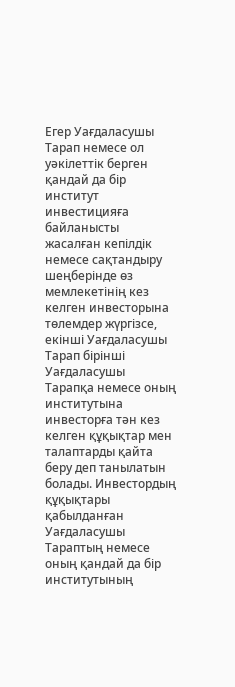Егер Уағдаласушы Тарап немесе ол уәкілеттік берген қандай да бір институт инвестицияға байланысты жасалған кепілдік немесе сақтандыру шеңберінде өз мемлекетінің кез келген инвесторына төлемдер жүргізсе, екінші Уағдаласушы Тарап бірінші Уағдаласушы Тарапқа немесе оның институтына инвесторға тән кез келген құқықтар мен талаптарды қайта беру деп танылатын болады. Инвестордың құқықтары қабылданған Уағдаласушы Тараптың немесе оның қандай да бір институтының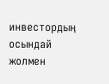инвестордың осындай жолмен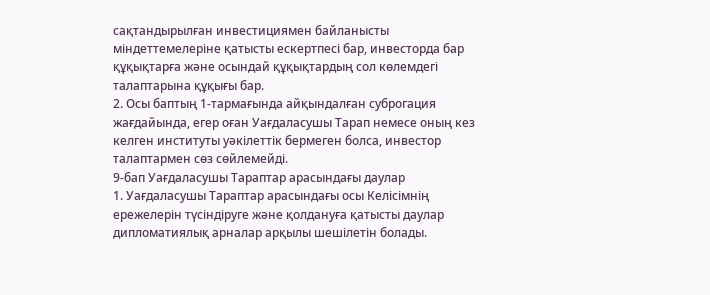сақтандырылған инвестициямен байланысты міндеттемелеріне қатысты ескертпесі бар, инвесторда бар құқықтарға және осындай құқықтардың сол көлемдегі талаптарына құқығы бар.
2. Осы баптың 1-тармағында айқындалған суброгация жағдайында, егер оған Уағдаласушы Тарап немесе оның кез келген институты уәкілеттік бермеген болса, инвестор талаптармен сөз сөйлемейді.
9-бап Уағдаласушы Тараптар арасындағы даулар
1. Уағдаласушы Тараптар арасындағы осы Келісімнің ережелерін түсіндіруге және қолдануға қатысты даулар дипломатиялық арналар арқылы шешілетін болады.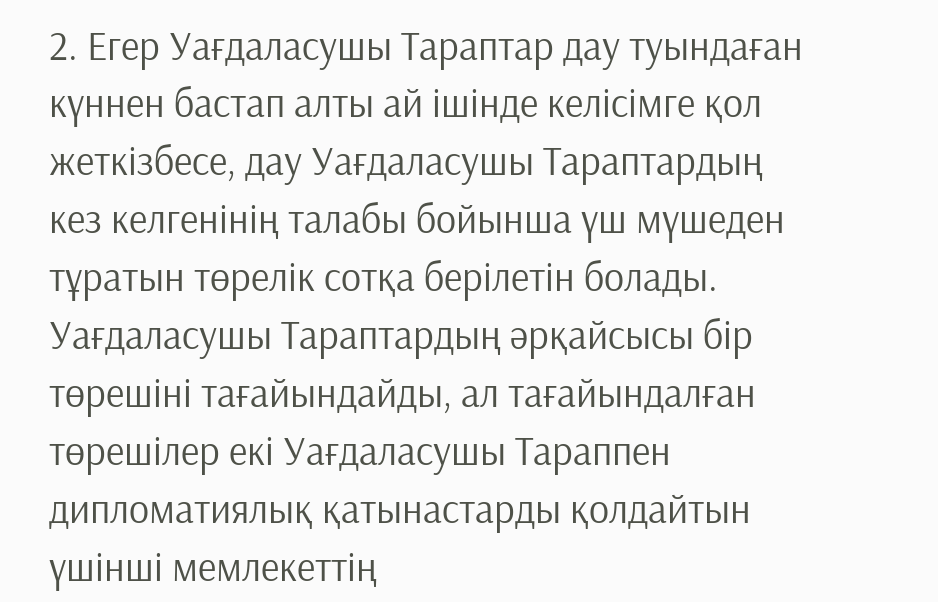2. Егер Уағдаласушы Тараптар дау туындаған күннен бастап алты ай ішінде келісімге қол жеткізбесе, дау Уағдаласушы Тараптардың кез келгенінің талабы бойынша үш мүшеден тұратын төрелік сотқа берілетін болады. Уағдаласушы Тараптардың әрқайсысы бір төрешіні тағайындайды, ал тағайындалған төрешілер екі Уағдаласушы Тараппен дипломатиялық қатынастарды қолдайтын үшінші мемлекеттің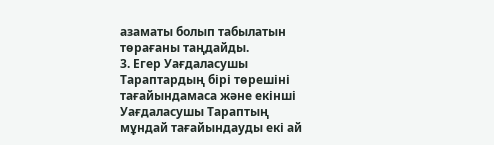азаматы болып табылатын төрағаны таңдайды.
3. Егер Уағдаласушы Тараптардың бірі төрешіні тағайындамаса және екінші Уағдаласушы Тараптың мұндай тағайындауды екі ай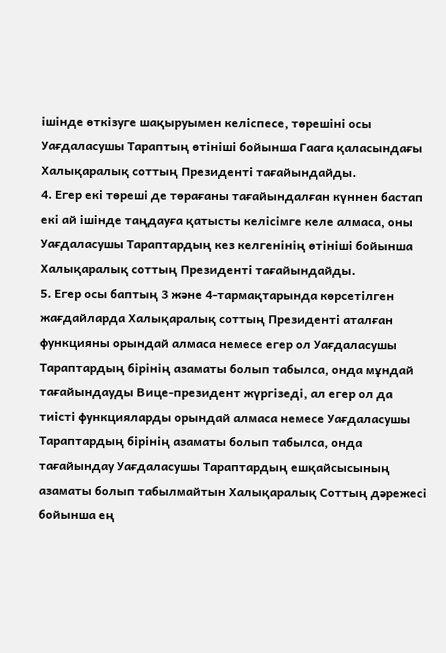ішінде өткізуге шақыруымен келіспесе, төрешіні осы Уағдаласушы Тараптың өтініші бойынша Гаага қаласындағы Халықаралық соттың Президенті тағайындайды.
4. Егер екі төреші де төрағаны тағайындалған күннен бастап екі ай ішінде таңдауға қатысты келісімге келе алмаса, оны Уағдаласушы Тараптардың кез келгенінің өтініші бойынша Халықаралық соттың Президенті тағайындайды.
5. Егер осы баптың 3 және 4-тармақтарында көрсетілген жағдайларда Халықаралық соттың Президенті аталған функцияны орындай алмаса немесе егер ол Уағдаласушы Тараптардың бірінің азаматы болып табылса, онда мұндай тағайындауды Вице-президент жүргізеді, ал егер ол да тиісті функцияларды орындай алмаса немесе Уағдаласушы Тараптардың бірінің азаматы болып табылса, онда тағайындау Уағдаласушы Тараптардың ешқайсысының азаматы болып табылмайтын Халықаралық Соттың дәрежесі бойынша ең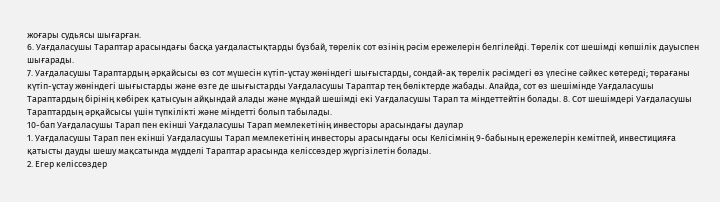жоғары судьясы шығарған.
6. Уағдаласушы Тараптар арасындағы басқа уағдаластықтарды бұзбай, төрелік сот өзінің рәсім ережелерін белгілейді. Төрелік сот шешімді көпшілік дауыспен шығарады.
7. Уағдаласушы Тараптардың әрқайсысы өз сот мүшесін күтіп-ұстау жөніндегі шығыстарды, сондай-ақ төрелік рәсімдегі өз үлесіне сәйкес көтереді; төрағаны күтіп-ұстау жөніндегі шығыстарды және өзге де шығыстарды Уағдаласушы Тараптар тең бөліктерде жабады. Алайда, сот өз шешімінде Уағдаласушы Тараптардың бірінің көбірек қатысуын айқындай алады және мұндай шешімді екі Уағдаласушы Тарап та міндеттейтін болады. 8. Сот шешімдері Уағдаласушы Тараптардың әрқайсысы үшін түпкілікті және міндетті болып табылады.
10-бап Уағдаласушы Тарап пен екінші Уағдаласушы Тарап мемлекетінің инвесторы арасындағы даулар
1. Уағдаласушы Тарап пен екінші Уағдаласушы Тарап мемлекетінің инвесторы арасындағы осы Келісімнің 9-бабының ережелерін кемітпей, инвестицияға қатысты дауды шешу мақсатында мүдделі Тараптар арасында келіссөздер жүргізілетін болады.
2. Егер келіссөздер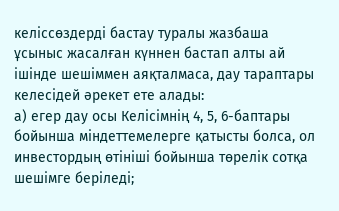келіссөздерді бастау туралы жазбаша ұсыныс жасалған күннен бастап алты ай ішінде шешіммен аяқталмаса, дау тараптары келесідей әрекет ете алады:
а) егер дау осы Келісімнің 4, 5, 6-баптары бойынша міндеттемелерге қатысты болса, ол инвестордың өтініші бойынша төрелік сотқа шешімге беріледі;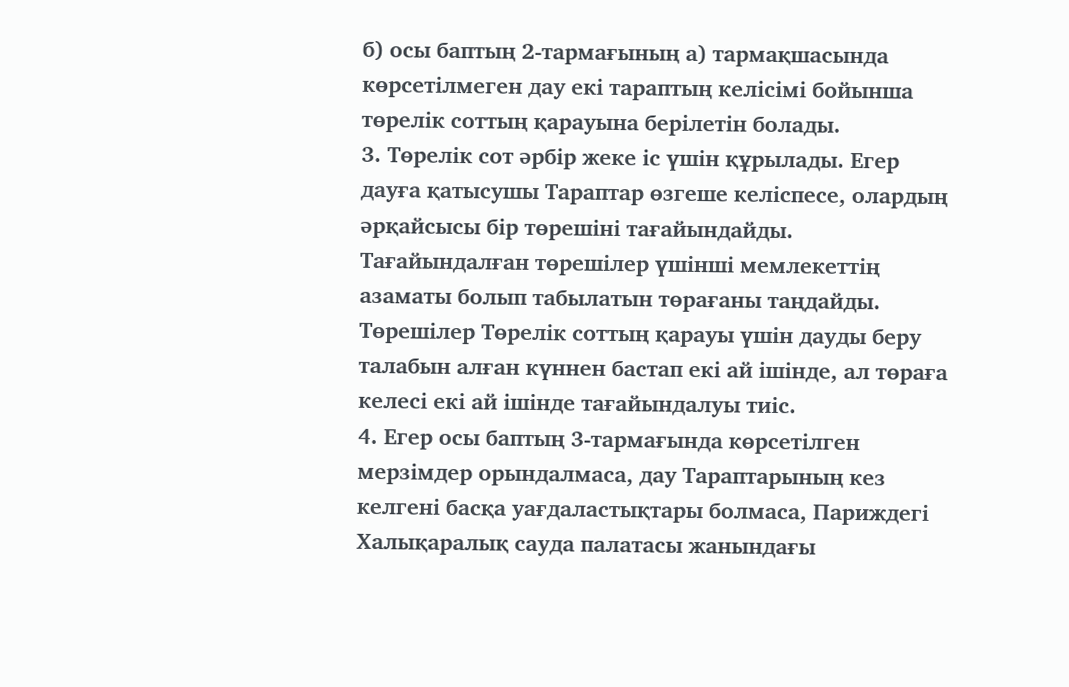б) осы баптың 2-тармағының а) тармақшасында көрсетілмеген дау екі тараптың келісімі бойынша төрелік соттың қарауына берілетін болады.
3. Төрелік сот әрбір жеке іс үшін құрылады. Егер дауға қатысушы Тараптар өзгеше келіспесе, олардың әрқайсысы бір төрешіні тағайындайды. Тағайындалған төрешілер үшінші мемлекеттің азаматы болып табылатын төрағаны таңдайды. Төрешілер Төрелік соттың қарауы үшін дауды беру талабын алған күннен бастап екі ай ішінде, ал төраға келесі екі ай ішінде тағайындалуы тиіс.
4. Егер осы баптың 3-тармағында көрсетілген мерзімдер орындалмаса, дау Тараптарының кез келгені басқа уағдаластықтары болмаса, Париждегі Халықаралық сауда палатасы жанындағы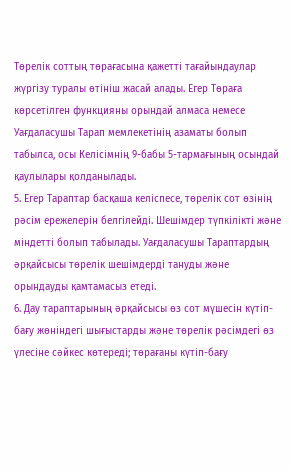Төрелік соттың төрағасына қажетті тағайындаулар жүргізу туралы өтініш жасай алады. Егер Төраға көрсетілген функцияны орындай алмаса немесе Уағдаласушы Тарап мемлекетінің азаматы болып табылса, осы Келісімнің 9-бабы 5-тармағының осындай қаулылары қолданылады.
5. Егер Тараптар басқаша келіспесе, төрелік сот өзінің рәсім ережелерін белгілейді. Шешімдер түпкілікті және міндетті болып табылады. Уағдаласушы Тараптардың әрқайсысы төрелік шешімдерді тануды және орындауды қамтамасыз етеді.
6. Дау тараптарының әрқайсысы өз сот мүшесін күтіп-бағу жөніндегі шығыстарды және төрелік рәсімдегі өз үлесіне сәйкес көтереді; төрағаны күтіп-бағу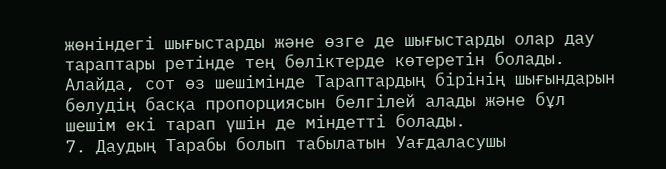жөніндегі шығыстарды және өзге де шығыстарды олар дау тараптары ретінде тең бөліктерде көтеретін болады. Алайда, сот өз шешімінде Тараптардың бірінің шығындарын бөлудің басқа пропорциясын белгілей алады және бұл шешім екі тарап үшін де міндетті болады.
7. Даудың Тарабы болып табылатын Уағдаласушы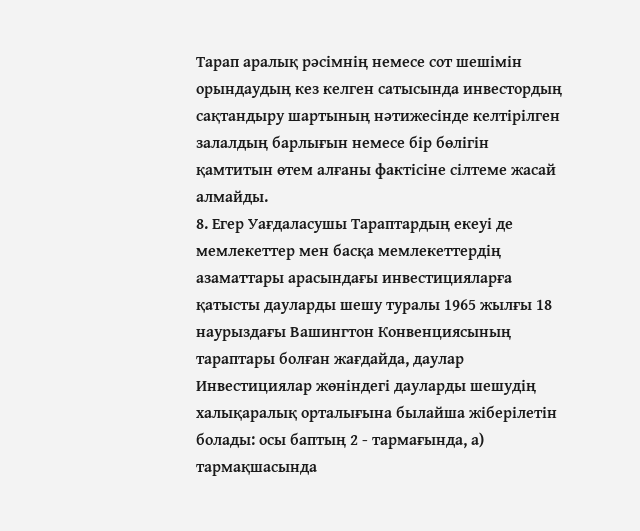Тарап аралық рәсімнің немесе сот шешімін орындаудың кез келген сатысында инвестордың сақтандыру шартының нәтижесінде келтірілген залалдың барлығын немесе бір бөлігін қамтитын өтем алғаны фактісіне сілтеме жасай алмайды.
8. Егер Уағдаласушы Тараптардың екеуі де мемлекеттер мен басқа мемлекеттердің азаматтары арасындағы инвестицияларға қатысты дауларды шешу туралы 1965 жылғы 18 наурыздағы Вашингтон Конвенциясының тараптары болған жағдайда, даулар Инвестициялар жөніндегі дауларды шешудің халықаралық орталығына былайша жіберілетін болады: осы баптың 2 - тармағында, а) тармақшасында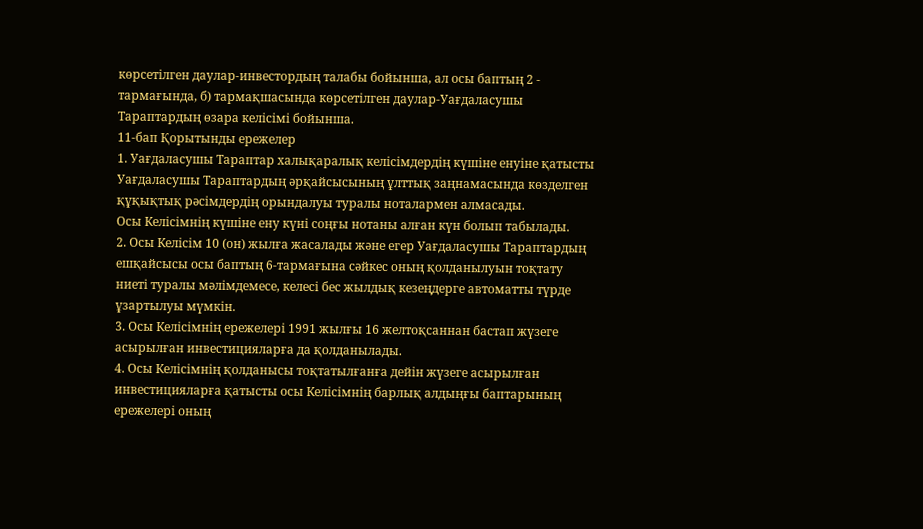көрсетілген даулар-инвестордың талабы бойынша, ал осы баптың 2 - тармағында, б) тармақшасында көрсетілген даулар-Уағдаласушы Тараптардың өзара келісімі бойынша.
11-бап Қорытынды ережелер
1. Уағдаласушы Тараптар халықаралық келісімдердің күшіне енуіне қатысты Уағдаласушы Тараптардың әрқайсысының ұлттық заңнамасында көзделген құқықтық рәсімдердің орындалуы туралы ноталармен алмасады.
Осы Келісімнің күшіне ену күні соңғы нотаны алған күн болып табылады.
2. Осы Келісім 10 (он) жылға жасалады және егер Уағдаласушы Тараптардың ешқайсысы осы баптың 6-тармағына сәйкес оның қолданылуын тоқтату ниеті туралы мәлімдемесе, келесі бес жылдық кезеңдерге автоматты түрде ұзартылуы мүмкін.
3. Осы Келісімнің ережелері 1991 жылғы 16 желтоқсаннан бастап жүзеге асырылған инвестицияларға да қолданылады.
4. Осы Келісімнің қолданысы тоқтатылғанға дейін жүзеге асырылған инвестицияларға қатысты осы Келісімнің барлық алдыңғы баптарының ережелері оның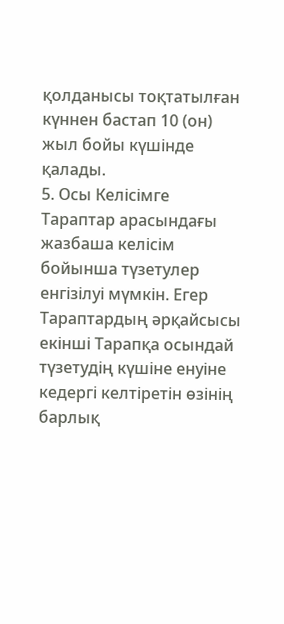қолданысы тоқтатылған күннен бастап 10 (он) жыл бойы күшінде қалады.
5. Осы Келісімге Тараптар арасындағы жазбаша келісім бойынша түзетулер енгізілуі мүмкін. Егер Тараптардың әрқайсысы екінші Тарапқа осындай түзетудің күшіне енуіне кедергі келтіретін өзінің барлық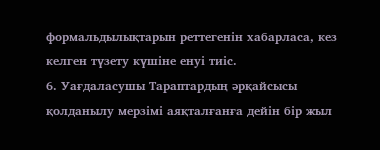формальдылықтарын реттегенін хабарласа, кез келген түзету күшіне енуі тиіс.
6. Уағдаласушы Тараптардың әрқайсысы қолданылу мерзімі аяқталғанға дейін бір жыл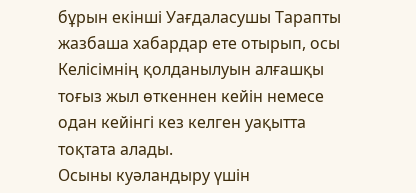бұрын екінші Уағдаласушы Тарапты жазбаша хабардар ете отырып, осы Келісімнің қолданылуын алғашқы тоғыз жыл өткеннен кейін немесе одан кейінгі кез келген уақытта тоқтата алады.
Осыны куәландыру үшін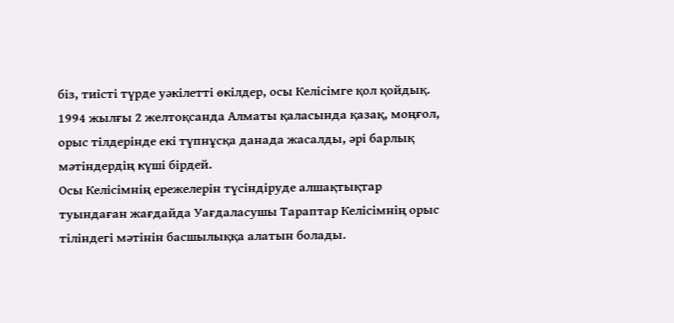біз, тиісті түрде уәкілетті өкілдер, осы Келісімге қол қойдық.
1994 жылғы 2 желтоқсанда Алматы қаласында қазақ, моңғол, орыс тілдерінде екі түпнұсқа данада жасалды, әрі барлық мәтіндердің күші бірдей.
Осы Келісімнің ережелерін түсіндіруде алшақтықтар туындаған жағдайда Уағдаласушы Тараптар Келісімнің орыс тіліндегі мәтінін басшылыққа алатын болады.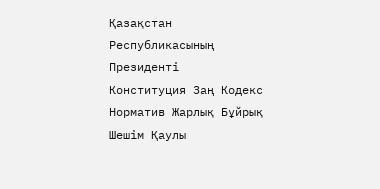Қазақстан Республикасының
Президенті
Конституция Заң Кодекс Норматив Жарлық Бұйрық Шешім Қаулы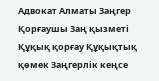Адвокат Алматы Заңгер Қорғаушы Заң қызметі Құқық қорғау Құқықтық қөмек Заңгерлік кеңсе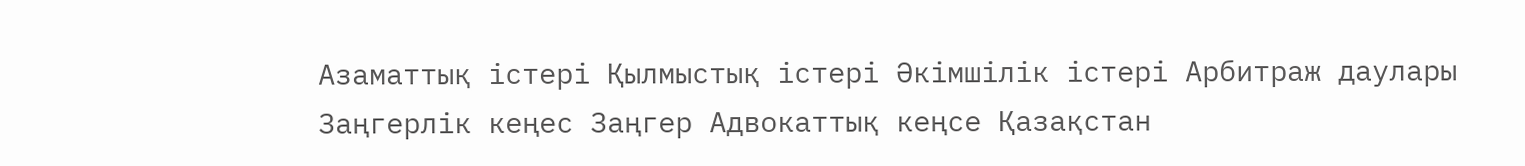Азаматтық істері Қылмыстық істері Әкімшілік істері Арбитраж даулары Заңгерлік кеңес Заңгер Адвокаттық кеңсе Қазақстан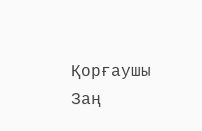Қорғаушы Заң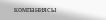компаниясы